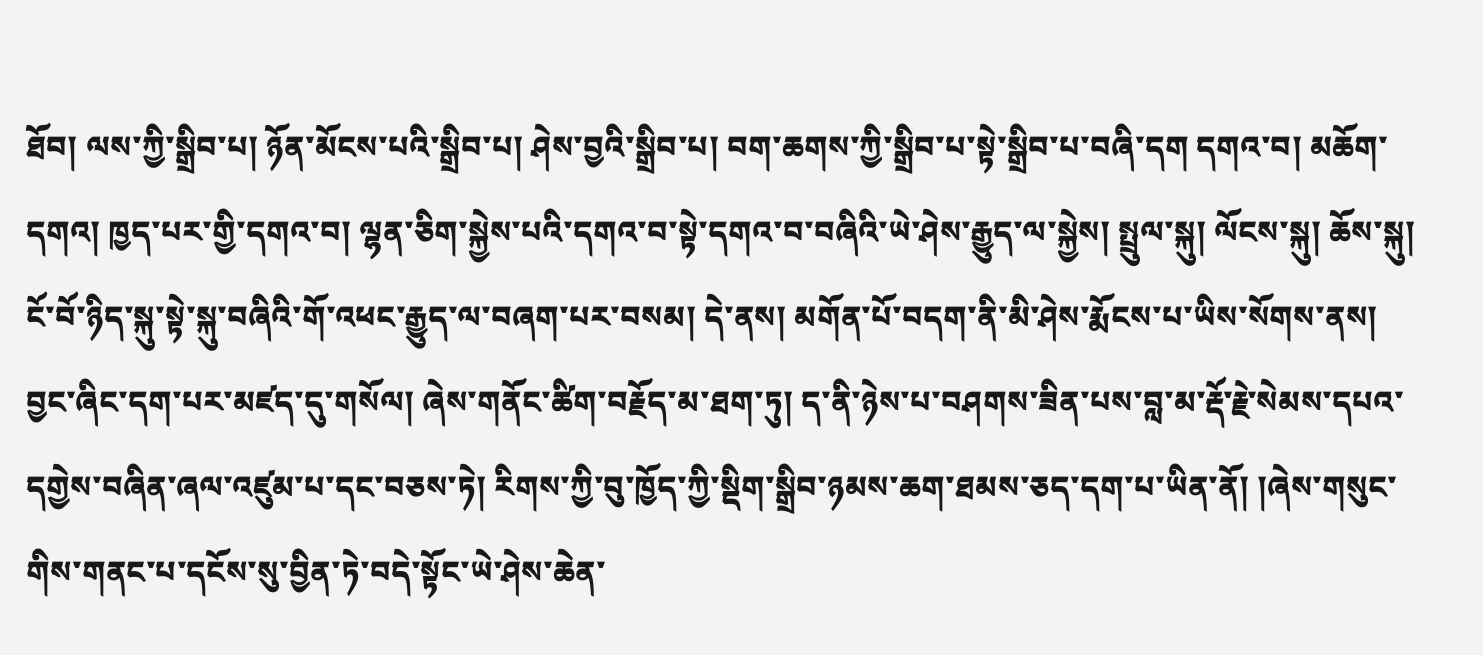ཐོབ། ལས་ཀྱི་སྒྲིབ་པ། ཉོན་མོངས་པའི་སྒྲིབ་པ། ཤེས་བྱའི་སྒྲིབ་པ། བག་ཆགས་ཀྱི་སྒྲིབ་པ་སྟེ་སྒྲིབ་པ་བཞི་དག དགའ་བ། མཆོག་དགའ། ཁྱད་པར་གྱི་དགའ་བ། ལྷན་ཅིག་སྐྱེས་པའི་དགའ་བ་སྟེ་དགའ་བ་བཞིའི་ཡེ་ཤེས་རྒྱུད་ལ་སྐྱེས། སྤྲུལ་སྐུ། ལོངས་སྐུ། ཆོས་སྐུ། ངོ་བོ་ཉིད་སྐུ་སྟེ་སྐུ་བཞིའི་གོ་འཕང་རྒྱུད་ལ་བཞག་པར་བསམ། དེ་ནས། མགོན་པོ་བདག་ནི་མི་ཤེས་རྨོངས་པ་ཡིས་སོགས་ནས། བྱང་ཞིང་དག་པར་མཛད་དུ་གསོལ། ཞེས་གནོང་ཚིག་བརྗོད་མ་ཐག་ཏུ། ད་ནི་ཉེས་པ་བཤགས་ཟིན་པས་བླ་མ་རྡོ་རྗེ་སེམས་དཔའ་དགྱེས་བཞིན་ཞལ་འཛུམ་པ་དང་བཅས་ཏེ། རིགས་ཀྱི་བུ་ཁྱོད་ཀྱི་སྡིག་སྒྲིབ་ཉམས་ཆག་ཐམས་ཅད་དག་པ་ཡིན་ནོ། །ཞེས་གསུང་གིས་གནང་པ་དངོས་སུ་བྱིན་ཏེ་བདེ་སྟོང་ཡེ་ཤེས་ཆེན་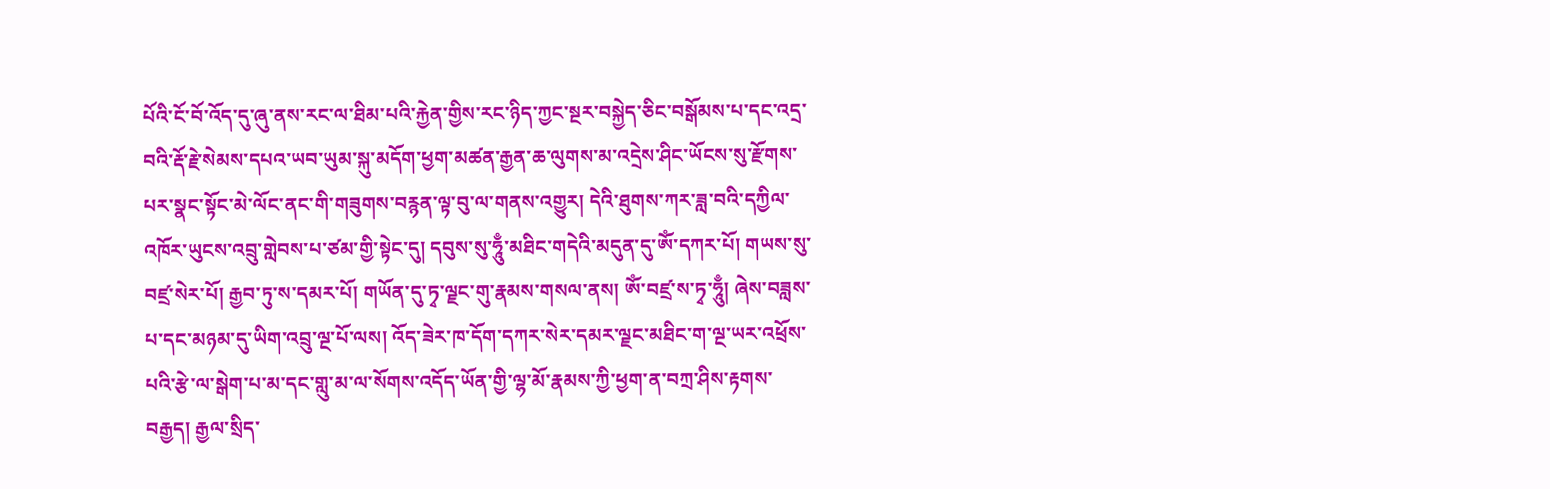པོའི་ངོ་བོ་འོད་དུ་ཞུ་ནས་རང་ལ་ཐིམ་པའི་རྐྱེན་གྱིས་རང་ཉིད་ཀྱང་སྔར་བསྐྱེད་ཅིང་བསྒོམས་པ་དང་འདྲ་བའི་རྡོ་རྗེ་སེམས་དཔའ་ཡབ་ཡུམ་སྐུ་མདོག་ཕྱག་མཚན་རྒྱན་ཆ་ལུགས་མ་འདྲེས་ཤིང་ཡོངས་སུ་རྫོགས་པར་སྣང་སྟོང་མེ་ལོང་ནང་གི་གཟུགས་བརྙན་ལྟ་བུ་ལ་གནས་འགྱུར། དེའི་ཐུགས་ཀར་ཟླ་བའི་དཀྱིལ་འཁོར་ཡུངས་འབྲུ་གླེབས་པ་ཙམ་གྱི་སྟེང་དུ། དབུས་སུ་ཧཱུྃ་མཐིང་གདེའི་མདུན་དུ་ཨོཾ་དཀར་པོ། གཡས་སུ་བཛྲ་སེར་པོ། རྒྱབ་ཏུ་ས་དམར་པོ། གཡོན་དུ་ཏྭ་ལྗང་གུ་རྣམས་གསལ་ནས། ཨོཾ་བཛྲ་ས་ཏྭ་ཧཱུྃ། ཞེས་བཟླས་པ་དང་མཉམ་དུ་ཡིག་འབྲུ་ལྔ་པོ་ལས། འོད་ཟེར་ཁ་དོག་དཀར་སེར་དམར་ལྗང་མཐིང་ག་ལྔ་ཡར་འཕྲོས་པའི་རྩེ་ལ་སྒེག་པ་མ་དང་གླུ་མ་ལ་སོགས་འདོད་ཡོན་གྱི་ལྷ་མོ་རྣམས་ཀྱི་ཕྱག་ན་བཀྲ་ཤིས་རྟགས་བརྒྱད། རྒྱལ་སྲིད་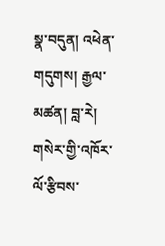སྣ་བདུན། འཕེན་གདུགས། རྒྱལ་མཚན། བླ་རེ། གསེར་གྱི་འཁོར་ལོ་རྩིབས་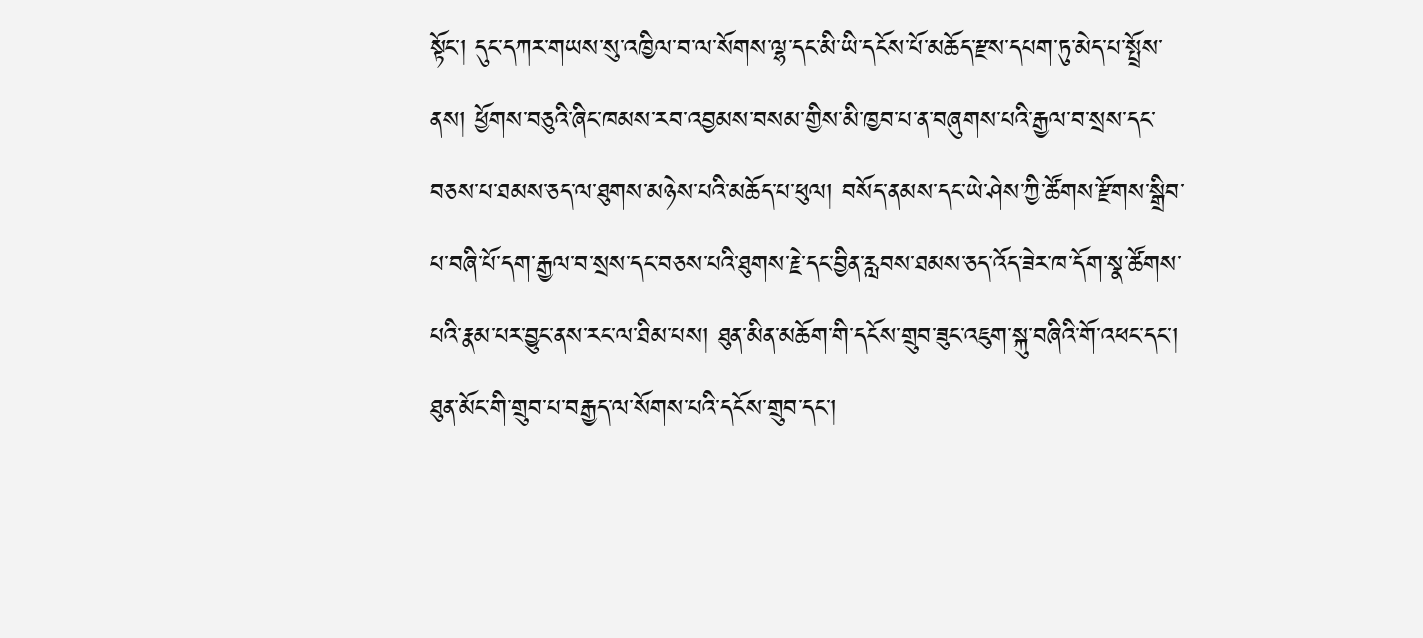སྟོང་། དུང་དཀར་གཡས་སུ་འཁྱིལ་བ་ལ་སོགས་ལྷ་དང་མི་ཡི་དངོས་པོ་མཆོད་རྫས་དཔག་ཏུ་མེད་པ་སྤྲོས་ནས། ཕྱོགས་བཅུའི་ཞིང་ཁམས་རབ་འབྱམས་བསམ་གྱིས་མི་ཁྱབ་པ་ན་བཞུགས་པའི་རྒྱལ་བ་སྲས་དང་བཅས་པ་ཐམས་ཅད་ལ་ཐུགས་མཉེས་པའི་མཆོད་པ་ཕུལ། བསོད་ནམས་དང་ཡེ་ཤེས་ཀྱི་ཚོགས་རྫོགས་སྒྲིབ་པ་བཞི་པོ་དག་རྒྱལ་བ་སྲས་དང་བཅས་པའི་ཐུགས་རྗེ་དང་བྱིན་རླབས་ཐམས་ཅད་འོད་ཟེར་ཁ་དོག་སྣ་ཚོགས་པའི་རྣམ་པར་བྱུང་ནས་རང་ལ་ཐིམ་པས། ཐུན་མིན་མཆོག་གི་དངོས་གྲུབ་ཟུང་འཇུག་སྐུ་བཞིའི་གོ་འཕང་དང་། ཐུན་མོང་གི་གྲུབ་པ་བརྒྱད་ལ་སོགས་པའི་དངོས་གྲུབ་དང་།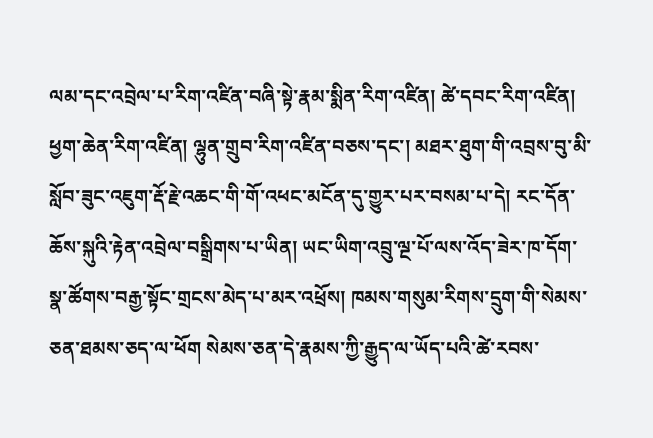ལམ་དང་འབྲེལ་པ་རིག་འཛིན་བཞི་སྟེ་རྣམ་སྨིན་རིག་འཛིན། ཚེ་དབང་རིག་འཛིན། ཕྱག་ཆེན་རིག་འཛིན། ལྷུན་གྲུབ་རིག་འཛིན་བཅས་དང་། མཐར་ཐུག་གི་འབྲས་བུ་མི་སློབ་ཟུང་འཇུག་རྡོ་རྗེ་འཆང་གི་གོ་འཕང་མངོན་དུ་གྱུར་པར་བསམ་པ་དེ། རང་དོན་ཆོས་སྐུའི་རྟེན་འབྲེལ་བསྒྲིགས་པ་ཡིན། ཡང་ཡིག་འབྲུ་ལྔ་པོ་ལས་འོད་ཟེར་ཁ་དོག་སྣ་ཚོགས་བརྒྱ་སྟོང་གྲངས་མེད་པ་མར་འཕྲོས། ཁམས་གསུམ་རིགས་དྲུག་གི་སེམས་ཅན་ཐམས་ཅད་ལ་ཕོག སེམས་ཅན་དེ་རྣམས་ཀྱི་རྒྱུད་ལ་ཡོད་པའི་ཚེ་རབས་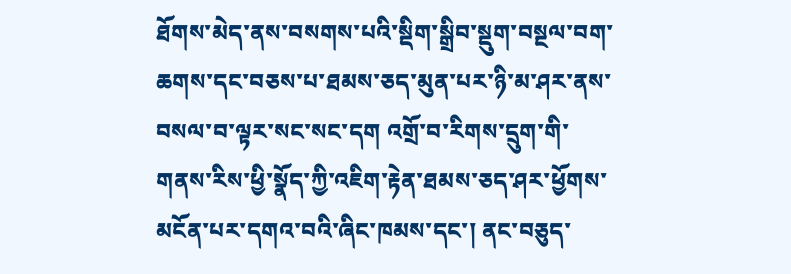ཐོགས་མེད་ནས་བསགས་པའི་སྡིག་སྒྲིབ་སྡུག་བསྔལ་བག་ཆགས་དང་བཅས་པ་ཐམས་ཅད་མུན་པར་ཉི་མ་ཤར་ནས་བསལ་བ་ལྟར་སང་སང་དག འགྲོ་བ་རིགས་དྲུག་གི་གནས་རིས་ཕྱི་སྣོད་ཀྱི་འཇིག་རྟེན་ཐམས་ཅད་ཤར་ཕྱོགས་མངོན་པར་དགའ་བའི་ཞིང་ཁམས་དང་། ནང་བཅུད་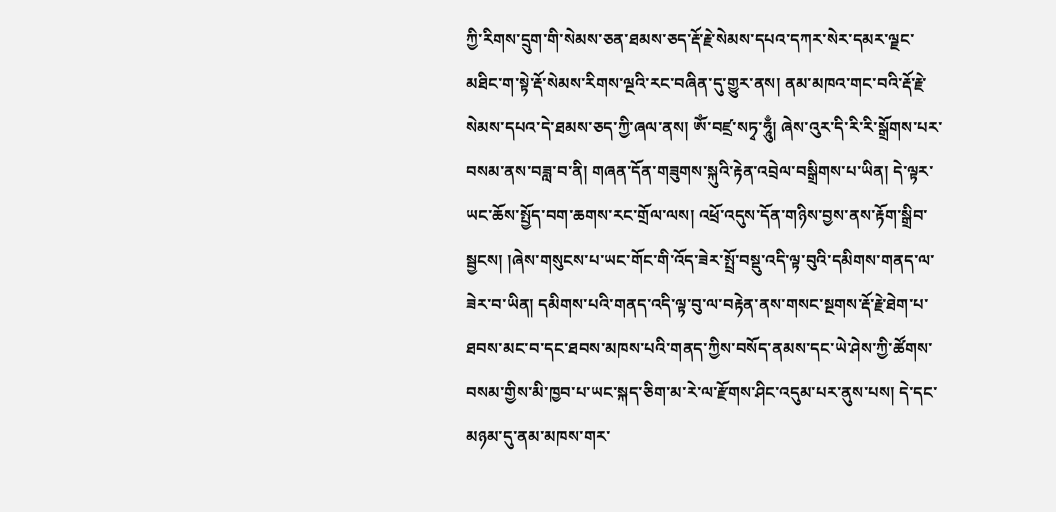ཀྱི་རིགས་དྲུག་གི་སེམས་ཅན་ཐམས་ཅད་རྡོ་རྗེ་སེམས་དཔའ་དཀར་སེར་དམར་ལྗང་མཐིང་ག་སྟེ་རྡོ་སེམས་རིགས་ལྔའི་རང་བཞིན་དུ་གྱུར་ནས། ནམ་མཁའ་གང་བའི་རྡོ་རྗེ་སེམས་དཔའ་དེ་ཐམས་ཅད་ཀྱི་ཞལ་ནས། ཨོཾ་བཛྲ་སཏྭ་ཧཱུྃ། ཞེས་འུར་དི་རི་རི་སྒྲོགས་པར་བསམ་ནས་བཟླ་བ་ནི། གཞན་དོན་གཟུགས་སྐུའི་རྟེན་འབྲེལ་བསྒྲིགས་པ་ཡིན། དེ་ལྟར་ཡང་ཆོས་སྤྱོད་བག་ཆགས་རང་གྲོལ་ལས། འཕྲོ་འདུས་དོན་གཉིས་བྱས་ནས་རྟོག་སྒྲིབ་སྦྱངས། །ཞེས་གསུངས་པ་ཡང་གོང་གི་འོད་ཟེར་སྤྲོ་བསྡུ་འདི་ལྟ་བུའི་དམིགས་གནད་ལ་ཟེར་བ་ཡིན། དམིགས་པའི་གནད་འདི་ལྟ་བུ་ལ་བརྟེན་ནས་གསང་སྔགས་རྡོ་རྗེ་ཐེག་པ་ཐབས་མང་བ་དང་ཐབས་མཁས་པའི་གནད་ཀྱིས་བསོད་ནམས་དང་ཡེ་ཤེས་ཀྱི་ཚོགས་བསམ་གྱིས་མི་ཁྱབ་པ་ཡང་སྐད་ཅིག་མ་རེ་ལ་རྫོགས་ཤིང་འདུམ་པར་ནུས་པས། དེ་དང་མཉམ་དུ་ནམ་མཁས་གར་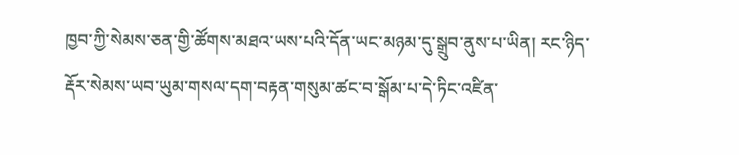ཁྱབ་ཀྱི་སེམས་ཅན་གྱི་ཚོགས་མཐའ་ཡས་པའི་དོན་ཡང་མཉམ་དུ་སྒྲུབ་ནུས་པ་ཡིན། རང་ཉིད་རྡོར་སེམས་ཡབ་ཡུམ་གསལ་དག་བརྟན་གསུམ་ཚང་བ་སྒོམ་པ་དེ་ཏིང་འཛིན་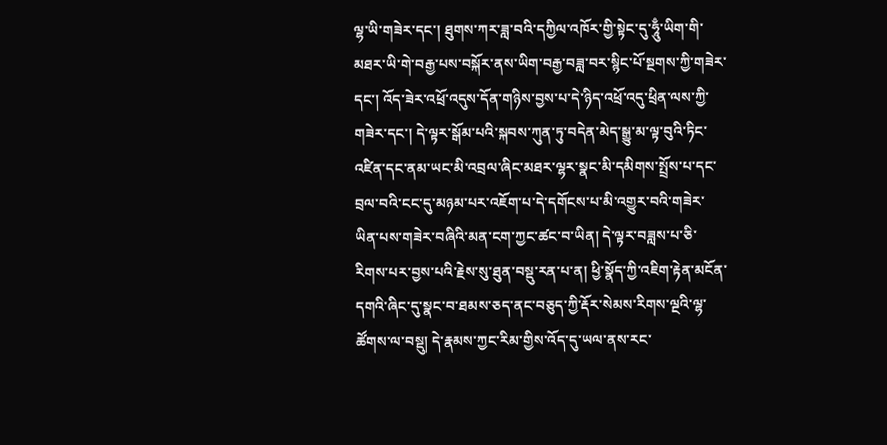ལྷ་ཡི་གཟེར་དང་། ཐུགས་ཀར་ཟླ་བའི་དཀྱིལ་འཁོར་གྱི་སྟེང་དུ་ཧཱུྃ་ཡིག་གི་མཐར་ཡི་གེ་བརྒྱ་པས་བསྐོར་ནས་ཡིག་བརྒྱ་བཟླ་བར་སྙིང་པོ་སྔགས་ཀྱི་གཟེར་དང་། འོད་ཟེར་འཕྲོ་འདུས་དོན་གཉིས་བྱས་པ་དེ་ཉིད་འཕྲོ་འདུ་ཕྲིན་ལས་ཀྱི་གཟེར་དང་། དེ་ལྟར་སྒོམ་པའི་སྐབས་ཀུན་ཏུ་བདེན་མེད་སྒྱུ་མ་ལྟ་བུའི་ཏིང་འཛིན་དང་ནམ་ཡང་མི་འབྲལ་ཞིང་མཐར་ལྷར་སྣང་མི་དམིགས་སྤྲོས་པ་དང་བྲལ་བའི་ངང་དུ་མཉམ་པར་འཇོག་པ་དེ་དགོངས་པ་མི་འགྱུར་བའི་གཟེར་ཡིན་པས་གཟེར་བཞིའི་མན་ངག་ཀྱང་ཚང་བ་ཡིན། དེ་ལྟར་བཟླས་པ་ཅི་རིགས་པར་བྱས་པའི་རྗེས་སུ་ཐུན་བསྡུ་རན་པ་ན། ཕྱི་སྣོད་ཀྱི་འཇིག་རྟེན་མངོན་དགའི་ཞིང་དུ་སྣང་བ་ཐམས་ཅད་ནང་བཅུད་ཀྱི་རྡོར་སེམས་རིགས་ལྔའི་ལྷ་ཚོགས་ལ་བསྡུ། དེ་རྣམས་ཀྱང་རིམ་གྱིས་འོད་དུ་ཡལ་ནས་རང་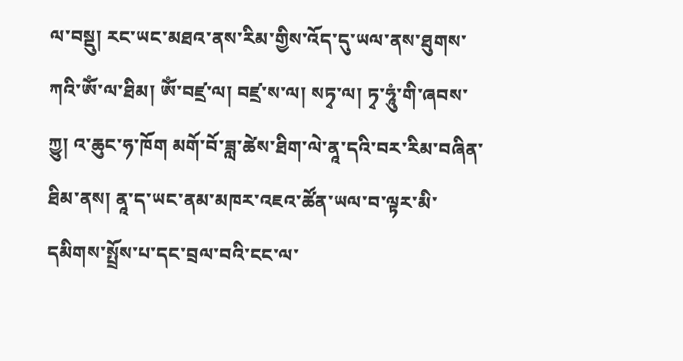ལ་བསྡུ། རང་ཡང་མཐའ་ནས་རིམ་གྱིས་འོད་དུ་ཡལ་ནས་ཐུགས་ཀའི་ཨོཾ་ལ་ཐིམ། ཨོཾ་བཛྲ་ལ། བཛྲ་ས་ལ། སཏྭ་ལ། ཏྭ་ཧཱུཾ་གི་ཞབས་ཀྱུ། འ་ཆུང་ཧ་ཁོག མགོ་བོ་ཟླ་ཚེས་ཐིག་ལེ་ནཱ་དའི་བར་རིམ་བཞིན་ཐིམ་ནས། ནཱ་ད་ཡང་ནམ་མཁར་འཇའ་ཚོན་ཡལ་བ་ལྟར་མི་དམིགས་སྤྲོས་པ་དང་བྲལ་བའི་ངང་ལ་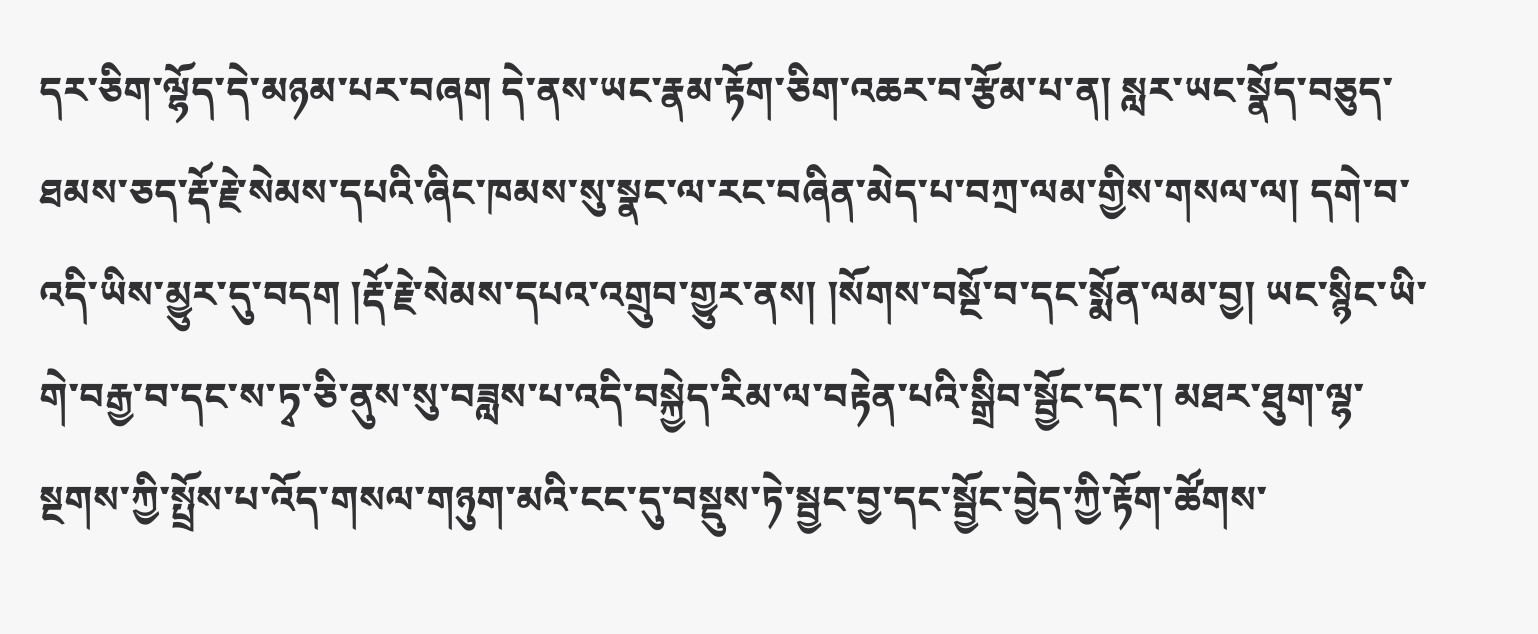དར་ཅིག་ལྷོད་དེ་མཉམ་པར་བཞག དེ་ནས་ཡང་རྣམ་རྟོག་ཅིག་འཆར་བ་རྩོམ་པ་ན། སླར་ཡང་སྣོད་བཅུད་ཐམས་ཅད་རྡོ་རྗེ་སེམས་དཔའི་ཞིང་ཁམས་སུ་སྣང་ལ་རང་བཞིན་མེད་པ་བཀྲ་ལམ་གྱིས་གསལ་ལ། དགེ་བ་འདི་ཡིས་མྱུར་དུ་བདག །རྡོ་རྗེ་སེམས་དཔའ་འགྲུབ་གྱུར་ནས། །སོགས་བསྔོ་བ་དང་སྨོན་ལམ་བྱ། ཡང་སྙིང་ཡི་གེ་བརྒྱ་བ་དང་ས་ཏྭ་ཅི་ནུས་སུ་བཟླས་པ་འདི་བསྐྱེད་རིམ་ལ་བརྟེན་པའི་སྒྲིབ་སྦྱོང་དང་། མཐར་ཐུག་ལྷ་སྔགས་ཀྱི་སྤྲོས་པ་འོད་གསལ་གཉུག་མའི་ངང་དུ་བསྡུས་ཏེ་སྦྱང་བྱ་དང་སྦྱོང་བྱེད་ཀྱི་རྟོག་ཚོགས་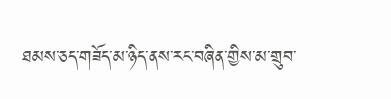ཐམས་ཅད་གཟོད་མ་ཉིད་ནས་རང་བཞིན་གྱིས་མ་གྲུབ་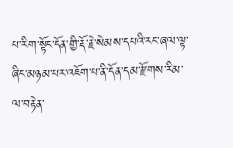པ་རིག་སྟོང་དོན་གྱི་རྡོ་རྗེ་སེམས་དཔའི་རང་ཞལ་ལྟ་ཞིང་མཉམ་པར་འཇོག་པ་ནི་དོན་དམ་རྫོགས་རིམ་ལ་བརྟེན་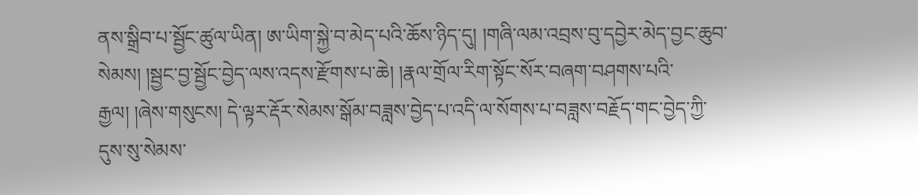ནས་སྒྲིབ་པ་སྦྱོང་ཚུལ་ཡིན། ཨ་ཡིག་སྐྱེ་བ་མེད་པའི་ཆོས་ཉིད་དུ། །གཞི་ལམ་འབྲས་བུ་དབྱེར་མེད་བྱང་ཆུབ་སེམས། །སྦྱང་བྱ་སྦྱོང་བྱེད་ལས་འདས་རྫོགས་པ་ཆེ། །རྣལ་གྲོལ་རིག་སྟོང་སོར་བཞག་བཤགས་པའི་རྒྱལ། །ཞེས་གསུངས། དེ་ལྟར་རྡོར་སེམས་སྒོམ་བཟླས་བྱེད་པ་འདི་ལ་སོགས་པ་བཟླས་བརྗོད་གང་བྱེད་ཀྱི་དུས་སུ་སེམས་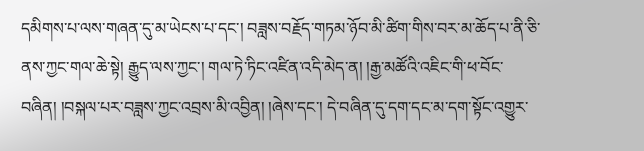དམིགས་པ་ལས་གཞན་དུ་མ་ཡེངས་པ་དང་། བཟླས་བརྗོད་གཏམ་ཉོབ་མི་ཚིག་གིས་བར་མ་ཆོད་པ་ནི་ཅི་ནས་ཀྱང་གལ་ཆེ་སྟེ། རྒྱུད་ལས་ཀྱང་། གལ་ཏེ་ཏིང་འཛིན་འདི་མེད་ན། །རྒྱ་མཚོའི་འཇིང་གི་ཕ་བོང་བཞིན། །བསྐལ་པར་བཟླས་ཀྱང་འབྲས་མི་འབྱིན། །ཞེས་དང་། དེ་བཞིན་དུ་དག་དང་མ་དག་སྟོང་འགྱུར་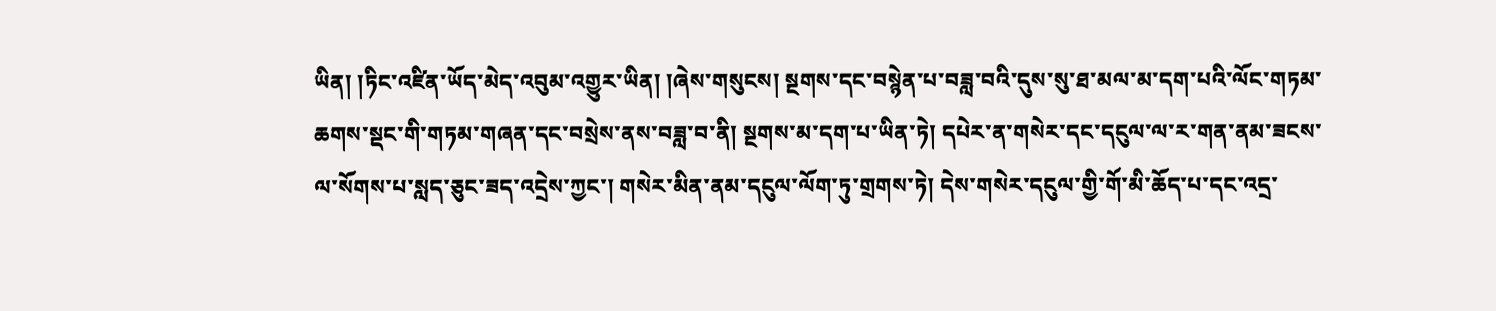ཡིན། །ཏིང་འཛིན་ཡོད་མེད་འབུམ་འགྱུར་ཡིན། །ཞེས་གསུངས། སྔགས་དང་བསྙེན་པ་བཟླ་བའི་དུས་སུ་ཐ་མལ་མ་དག་པའི་ལོང་གཏམ་ཆགས་སྡང་གི་གཏམ་གཞན་དང་བསྲེས་ནས་བཟླ་བ་ནི། སྔགས་མ་དག་པ་ཡིན་ཏེ། དཔེར་ན་གསེར་དང་དངུལ་ལ་ར་གན་ནམ་ཟངས་ལ་སོགས་པ་སླད་ཅུང་ཟད་འདྲེས་ཀྱང་། གསེར་མིན་ནམ་དངུལ་ལོག་ཏུ་གྲགས་ཏེ། དེས་གསེར་དངུལ་གྱི་གོ་མི་ཆོད་པ་དང་འདྲ་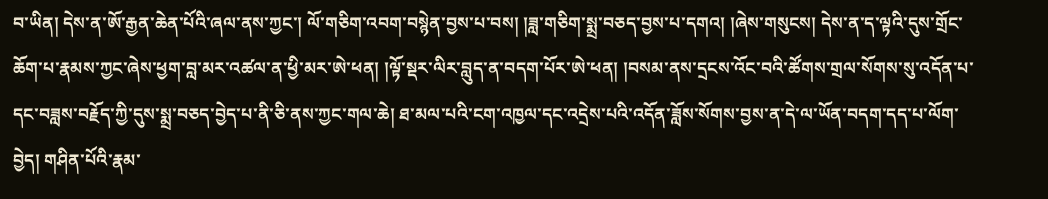བ་ཡིན། དེས་ན་ཨོ་རྒྱན་ཆེན་པོའི་ཞལ་ནས་ཀྱང་། ལོ་གཅིག་འབག་བསྙེན་བྱས་པ་བས། །ཟླ་གཅིག་སྨྲ་བཅད་བྱས་པ་དགའ། །ཞེས་གསུངས། དེས་ན་ད་ལྟའི་དུས་གྲོང་ཆོག་པ་རྣམས་ཀྱང་ཞེས་ཕྱག་བླ་མར་འཚལ་ན་ཕྱི་མར་ཨེ་ཕན། །ལྟོ་སྡར་ལིར་བླུད་ན་བདག་པོར་ཨེ་ཕན། །བསམ་ནས་དྲངས་འོང་བའི་ཚོགས་གྲལ་སོགས་སུ་འདོན་པ་དང་བཟླས་བརྗོད་ཀྱི་དུས་སྨྲ་བཅད་བྱེད་པ་ནི་ཅི་ནས་ཀྱང་གལ་ཆེ། ཐ་མལ་པའི་ངག་འཁྱལ་དང་འདྲེས་པའི་འདོན་ཟློས་སོགས་བྱས་ན་དེ་ལ་ཡོན་བདག་དད་པ་ལོག་བྱེད། གཤིན་པོའི་རྣམ་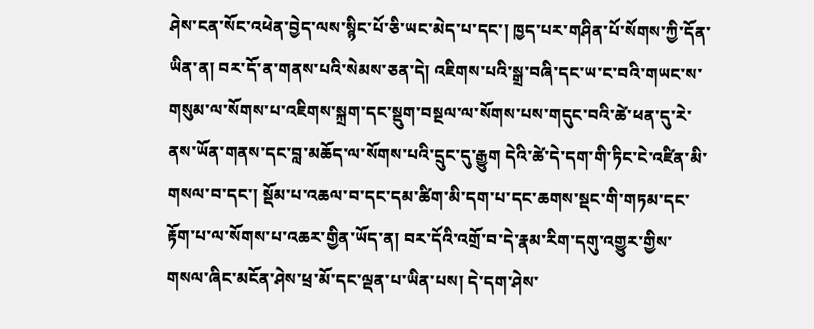ཤེས་ངན་སོང་འཕེན་བྱེད་ལས་སྙིང་པོ་ཅི་ཡང་མེད་པ་དང་། ཁྱད་པར་གཤིན་པོ་སོགས་ཀྱི་དོན་ཡིན་ན། བར་དོ་ན་གནས་པའི་སེམས་ཅན་དེ། འཇིགས་པའི་སྒྲ་བཞི་དང་ཡ་ང་བའི་གཡང་ས་གསུམ་ལ་སོགས་པ་འཇིགས་སྐྲག་དང་སྡུག་བསྔལ་ལ་སོགས་པས་གདུང་བའི་ཚེ་ཕན་དུ་རེ་ནས་ཡོན་གནས་དང་བླ་མཆོད་ལ་སོགས་པའི་དྲུང་དུ་རྒྱུག དེའི་ཚེ་དེ་དག་གི་ཏིང་ངེ་འཛིན་མི་གསལ་བ་དང་། སྡོམ་པ་འཆལ་བ་དང་དམ་ཚིག་མི་དག་པ་དང་ཆགས་སྡང་གི་གཏམ་དང་རྟོག་པ་ལ་སོགས་པ་འཆར་གྱིན་ཡོད་ན། བར་དོའི་འགྲོ་བ་དེ་རྣམ་རིག་དགུ་འགྱུར་གྱིས་གསལ་ཞིང་མངོན་ཤེས་ཕྲ་མོ་དང་ལྡན་པ་ཡིན་པས། དེ་དག་ཤེས་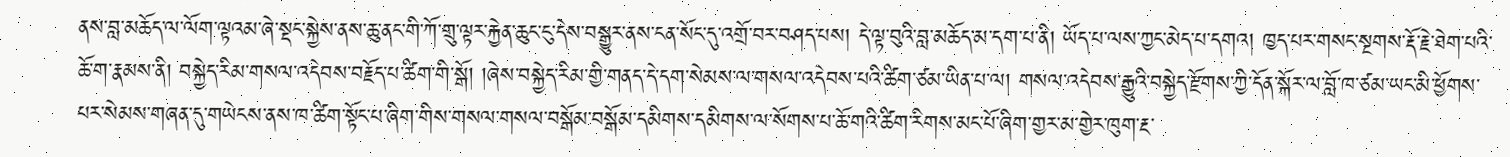ནས་བླ་མཆོད་ལ་ལོག་ལྟའམ་ཞེ་སྡང་སྐྱེས་ནས་ཆུ་ནང་གི་ཀོ་གྲུ་ལྟར་རྐྱེན་ཆུང་ངུ་དེས་བསྒྱུར་ནས་ངན་སོང་དུ་འགྲོ་བར་བཤད་པས། དེ་ལྟ་བུའི་བླ་མཆོད་མ་དག་པ་ནི། ཡོད་པ་ལས་ཀྱང་མེད་པ་དགའ། ཁྱད་པར་གསང་སྔགས་རྡོ་རྗེ་ཐེག་པའི་ཆོ་ག་རྣམས་ནི། བསྐྱེད་རིམ་གསལ་འདེབས་བརྗོད་པ་ཚིག་གི་སྒོ། །ཞེས་བསྐྱེད་རིམ་གྱི་གནད་དེ་དག་སེམས་ལ་གསལ་འདེབས་པའི་ཚིག་ཙམ་ཡིན་པ་ལ། གསལ་འདེབས་རྒྱུའི་བསྐྱེད་རྫོགས་ཀྱི་དོན་སྐོར་ལ་བློ་ཁ་ཙམ་ཡང་མི་ཕྱོགས་པར་སེམས་གཞན་དུ་གཡེངས་ནས་ཁ་ཚིག་སྟོང་པ་ཞིག་གིས་གསལ་གསལ་བསྒོམ་བསྒོམ་དམིགས་དམིགས་ལ་སོགས་པ་ཆོ་གའི་ཚིག་རིགས་མང་པོ་ཞིག་གྱར་མ་གྱེར་ཁུག་རྔ་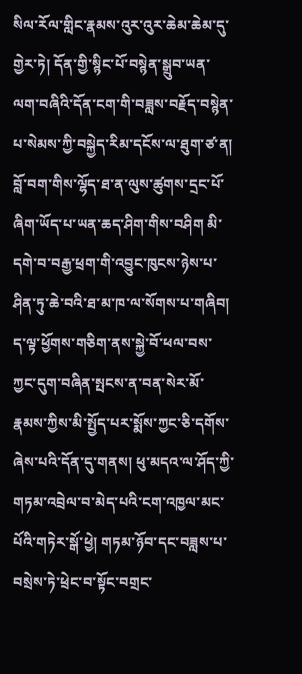སིལ་རོལ་གླིང་རྣམས་འུར་འུར་ཆེམ་ཆེམ་དུ་གྱེར་ཏེ། དོན་གྱི་སྙིང་པོ་བསྙེན་སྒྲུབ་ཡན་ལག་བཞིའི་དོན་ངག་གི་བཟླས་བརྗོད་བསྙེན་པ་སེམས་ཀྱི་བསྐྱེད་རིམ་དངོས་ལ་ཐུག་ཙ་ན། བློ་བག་གིས་ལྷོད་ཐ་ན་ལུས་ཚུགས་དྲང་པོ་ཞིག་ཡོད་པ་ཡན་ཆད་ཤིག་གིས་བཤིག མི་དགེ་བ་བརྒྱ་ཕྲག་གི་འབྱུང་ཁུངས་ཉེས་པ་ཤིན་ཏུ་ཆེ་བའི་ཐ་མ་ཁ་ལ་སོགས་པ་གཞིབ། ད་ལྟ་ཕྱོགས་གཅིག་ནས་སྐྱེ་བོ་ཕལ་བས་ཀྱང་དུག་བཞིན་སྤངས་ན་བན་སེར་མོ་རྣམས་ཀྱིས་མི་སྤྱོད་པར་སྨོས་ཀྱང་ཅི་དགོས་ཞེས་པའི་དོན་དུ་གནས། ཕུ་མདའ་ལ་ཤོད་ཀྱི་གཏམ་འབྲེལ་བ་མེད་པའི་ངག་འཁྱལ་མང་པོའི་གཏེར་སྒོ་ཕྱེ། གཏམ་ཉོབ་དང་བཟླས་པ་བསྲེས་ཏེ་ཕྲེང་བ་སྟོང་བགྲང་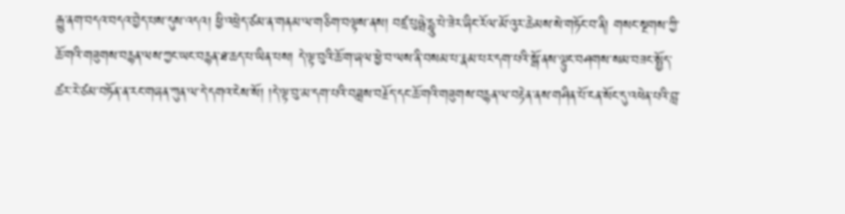རྒྱུ་ནག་བདའ་བདའ་བྱེད་པས་དུས་འདའ། ཕྱི་འཕྲེད་ཙམ་ན་གནམ་ལ་གཅིག་བལྟས་ནས། བཛྲ་པུཥྤེ་དྷཱུ་པེ་ཟེར་ཞིང་རོལ་མོ་འུར་ཆེམས་སེ་གཏོང་བ་ནི། གསང་སྔགས་ཀྱི་ཆོ་གའི་གཟུགས་བརྙན་ལས་ཀྱང་ཡང་བརྙན་ཐ་ཆད་པ་ཡིན་པས། དེ་ལྟ་བུའི་ཆོ་ག་ཞལ་ཕྱེ་བ་ལས་ནི་བསམ་པ་རྣམ་པར་དག་པའི་སྒོ་ནས་ལྟུང་བཤགས་སམ་བཟང་སྤྱོད་ཚར་རེ་ཙམ་བཏོན་ན་རང་གཞན་ཀུན་ལ་དེ་དགའ་ངེས་སོ། །དེ་ལྟ་བུ་མ་དག་པའི་བཟླས་བརྗོད་དང་ཆོ་གའི་གཟུགས་བརྙན་ལ་བརྟེན་ནས་གཤིན་པོ་ངན་སོང་དུ་འཕེན་པའི་བླ་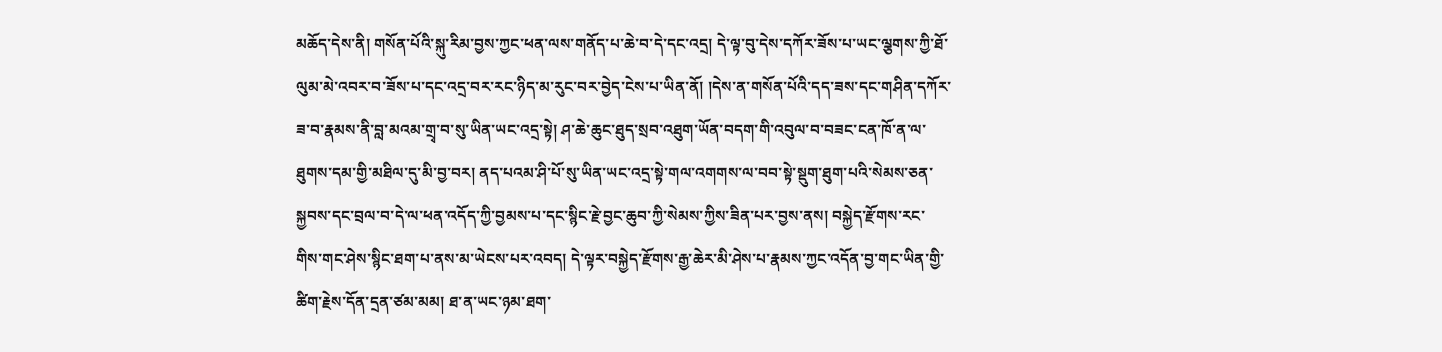མཆོད་དེས་ནི། གསོན་པོའི་སྐུ་རིམ་བྱས་ཀྱང་ཕན་ལས་གནོད་པ་ཆེ་བ་དེ་དང་འདྲ། དེ་ལྟ་བུ་དེས་དཀོར་ཟོས་པ་ཡང་ལྕགས་ཀྱི་ཐོ་ལུམ་མེ་འབར་བ་ཟོས་པ་དང་འདྲ་བར་རང་ཉིད་མ་རུང་བར་བྱེད་ངེས་པ་ཡིན་ནོ། །དེས་ན་གསོན་པོའི་དད་ཟས་དང་གཤིན་དཀོར་ཟ་བ་རྣམས་ནི་བླ་མའམ་གྲྭ་བ་སུ་ཡིན་ཡང་འདྲ་སྟེ། ཤ་ཆེ་ཆུང་ཐུད་སྲབ་འཐུག་ཡོན་བདག་གི་འབུལ་བ་བཟང་ངན་ཁོ་ན་ལ་ཐུགས་དམ་གྱི་མཐིལ་དུ་མི་བྱ་བར། ནད་པའམ་ཤི་པོ་སུ་ཡིན་ཡང་འདྲ་སྟེ་གལ་འགགས་ལ་བབ་སྟེ་སྡུག་ཐུག་པའི་སེམས་ཅན་སྐྱབས་དང་བྲལ་བ་དེ་ལ་ཕན་འདོད་ཀྱི་བྱམས་པ་དང་སྙིང་རྗེ་བྱང་ཆུབ་ཀྱི་སེམས་ཀྱིས་ཟིན་པར་བྱས་ནས། བསྐྱེད་རྫོགས་རང་གིས་གང་ཤེས་སྙིང་ཐག་པ་ནས་མ་ཡེངས་པར་འབད། དེ་ལྟར་བསྐྱེད་རྫོགས་རྒྱ་ཆེར་མི་ཤེས་པ་རྣམས་ཀྱང་འདོན་བྱ་གང་ཡིན་གྱི་ཚིག་རྗེས་དོན་དྲན་ཙམ་མམ། ཐ་ན་ཡང་ཉམ་ཐག་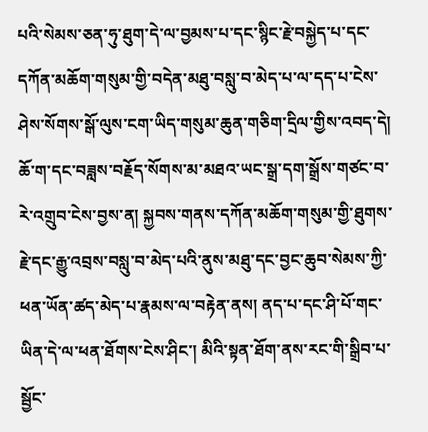པའི་སེམས་ཅན་ཧུ་ཐུག་དེ་ལ་བྱམས་པ་དང་སྙིང་རྗེ་བསྐྱེད་པ་དང་དཀོན་མཆོག་གསུམ་གྱི་བདེན་མཐུ་བསླུ་བ་མེད་པ་ལ་དད་པ་ངེས་ཤེས་སོགས་སྒོ་ལུས་ངག་ཡིད་གསུམ་ཆུན་གཅིག་དྲིལ་གྱིས་འབད་དེ། ཆོ་ག་དང་བཟླས་བརྗོད་སོགས་མ་མཐའ་ཡང་སྒྲ་དག་སྒྲོས་གཙང་བ་རེ་འགྲུབ་ངེས་བྱས་ན། སྐྱབས་གནས་དཀོན་མཆོག་གསུམ་གྱི་ཐུགས་རྗེ་དང་རྒྱུ་འབྲས་བསླུ་བ་མེད་པའི་ནུས་མཐུ་དང་བྱང་ཆུབ་སེམས་ཀྱི་ཕན་ཡོན་ཚད་མེད་པ་རྣམས་ལ་བརྟེན་ནས། ནད་པ་དང་ཤི་པོ་གང་ཡིན་དེ་ལ་ཕན་ཐོགས་ངེས་ཤིང་། མིའི་སྟན་ཐོག་ནས་རང་གི་སྒྲིབ་པ་སྦྱོང་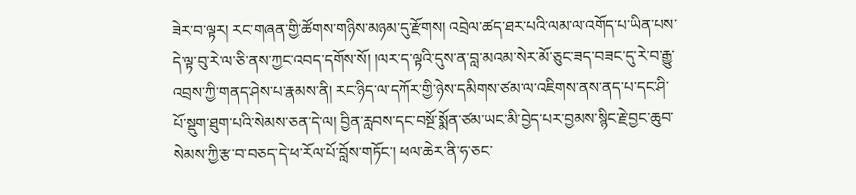ཟེར་བ་ལྟར། རང་གཞན་གྱི་ཚོགས་གཉིས་མཉམ་དུ་རྫོགས། འབྲེལ་ཚད་ཐར་པའི་ལམ་ལ་འགོད་པ་ཡིན་པས་དེ་ལྟ་བུ་རེ་ལ་ཅི་ནས་ཀྱང་འབད་དགོས་སོ། །ལར་ད་ལྟའི་དུས་ན་བླ་མའམ་སེར་མོ་ཅུང་ཟད་བཟང་དུ་རེ་བ་རྒྱུ་འབྲས་ཀྱི་གནད་ཤེས་པ་རྣམས་ནི། རང་ཉིད་ལ་དཀོར་གྱི་ཉེས་དམིགས་ཙམ་ལ་འཇིགས་ནས་ནད་པ་དང་ཤི་པོ་སྡུག་ཐུག་པའི་སེམས་ཅན་དེ་ལ། བྱིན་རླབས་དང་བསྔོ་སྨོན་ཙམ་ཡང་མི་བྱེད་པར་བྱམས་སྙིང་རྗེ་བྱང་ཆུབ་སེམས་ཀྱི་རྩ་བ་བཅད་དེ་ཕ་རོལ་པོ་བློས་གཏོང་། ཕལ་ཆེར་ནི་ཧ་ཅང་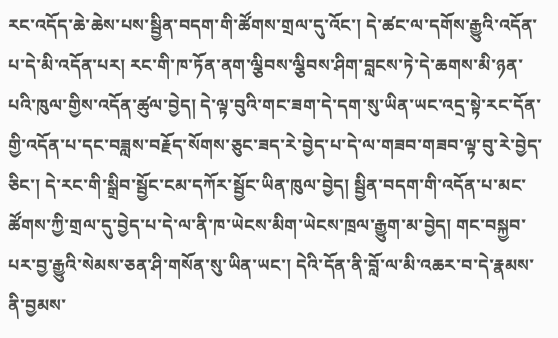རང་འདོད་ཆེ་ཆེས་པས་སྦྱིན་བདག་གི་ཚོགས་གྲལ་དུ་འོང་། དེ་ཚང་ལ་དགོས་རྒྱུའི་འདོན་པ་དེ་མི་འདོན་པར། རང་གི་ཁ་ཏོན་ནག་ལྕིབས་ལྕིབས་ཤིག་བླངས་ཏེ་དེ་ཆགས་མི་ཉན་པའི་ཁུལ་གྱིས་འདོན་ཚུལ་བྱེད། དེ་ལྟ་བུའི་གང་ཟག་དེ་དག་སུ་ཡིན་ཡང་འདྲ་སྟེ་རང་དོན་གྱི་འདོན་པ་དང་བཟླས་བརྗོད་སོགས་ཅུང་ཟད་རེ་བྱེད་པ་དེ་ལ་གཟབ་གཟབ་ལྟ་བུ་རེ་བྱེད་ཅིང་། དེ་རང་གི་སྒྲིབ་སྦྱོང་ངམ་དཀོར་སྦྱོང་ཡིན་ཁུལ་བྱེད། སྦྱིན་བདག་གི་འདོན་པ་མང་ཚོགས་ཀྱི་གྲལ་དུ་བྱེད་པ་དེ་ལ་ནི་ཁ་ཡེངས་མིག་ཡེངས་ཁྲལ་རྒྱུག་མ་བྱེད། གང་བསྐྱབ་པར་བྱ་རྒྱུའི་སེམས་ཅན་ཤི་གསོན་སུ་ཡིན་ཡང་། དེའི་དོན་ནི་བློ་ལ་མི་འཆར་བ་དེ་རྣམས་ནི་བྱམས་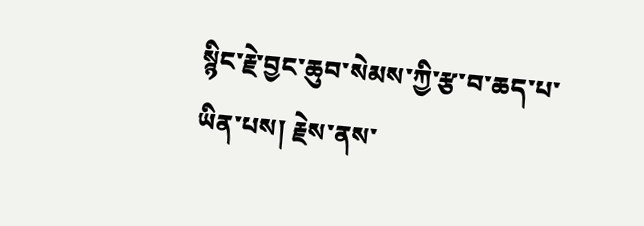སྙིང་རྗེ་བྱང་ཆུབ་སེམས་ཀྱི་རྩ་བ་ཆད་པ་ཡིན་པས། རྗེས་ནས་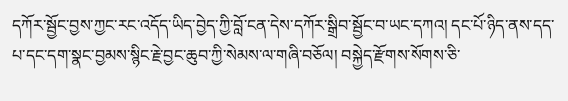དཀོར་སྦྱོང་བྱས་ཀྱང་རང་འདོད་ཡིད་བྱེད་ཀྱི་བློ་ངན་དེས་དཀོར་སྒྲིབ་སྦྱོང་བ་ཡང་དཀའ། དང་པོ་ཉིད་ནས་དད་པ་དང་དག་སྣང་བྱམས་སྙིང་རྗེ་བྱང་ཆུབ་ཀྱི་སེམས་ལ་གཞི་བཅོལ། བསྐྱེད་རྫོགས་སོགས་ཅི་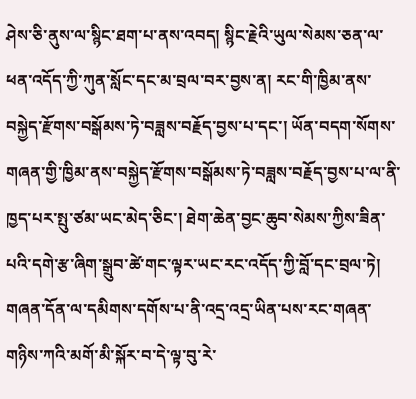ཤེས་ཅི་ནུས་ལ་སྙིང་ཐག་པ་ནས་འབད། སྙིང་རྗེའི་ཡུལ་སེམས་ཅན་ལ་ཕན་འདོད་ཀྱི་ཀུན་སློང་དང་མ་བྲལ་བར་བྱས་ན། རང་གི་ཁྱིམ་ནས་བསྐྱེད་རྫོགས་བསྒོམས་ཏེ་བཟླས་བརྗོད་བྱས་པ་དང་། ཡོན་བདག་སོགས་གཞན་གྱི་ཁྱིམ་ནས་བསྐྱེད་རྫོགས་བསྒོམས་ཏེ་བཟླས་བརྗོད་བྱས་པ་ལ་ནི་ཁྱད་པར་སྤུ་ཙམ་ཡང་མེད་ཅིང་། ཐེག་ཆེན་བྱང་ཆུབ་སེམས་ཀྱིས་ཟིན་པའི་དགེ་རྩ་ཞིག་སྒྲུབ་ཚེ་གང་ལྟར་ཡང་རང་འདོད་ཀྱི་བློ་དང་བྲལ་ཏེ། གཞན་དོན་ལ་དམིགས་དགོས་པ་ནི་འདྲ་འདྲ་ཡིན་པས་རང་གཞན་གཉིས་ཀའི་མགོ་མི་སྐོར་བ་དེ་ལྟ་བུ་རེ་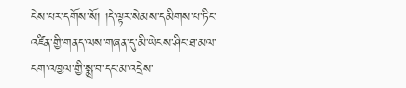ངེས་པར་དགོས་སོ། །དེ་ལྟར་སེམས་དམིགས་པ་ཏིང་འཛིན་གྱི་གནད་ལས་གཞན་དུ་མི་ཡེངས་ཤིང་ཐ་མལ་ངག་འཁྱལ་གྱི་སྨྲ་བ་དང་མ་འདྲེས་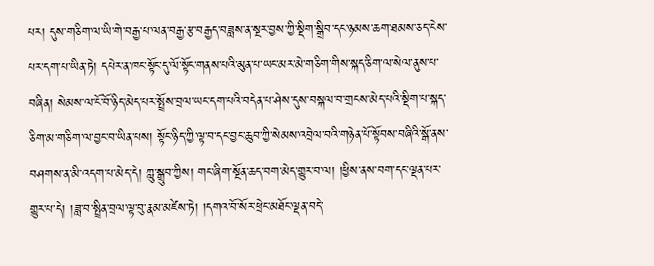པར། དུས་གཅིག་ལ་ཡི་གེ་བརྒྱ་པ་ལན་བརྒྱ་རྩ་བརྒྱད་བཟླས་ན་སྔར་བྱས་ཀྱི་སྡིག་སྒྲིབ་དང་ཉམས་ཆག་ཐམས་ཅད་ངེས་པར་དག་པ་ཡིན་ཏེ། དཔེར་ན་ཁང་སྟོང་དུ་ལོ་སྟོང་གནས་པའི་མུན་པ་ཡང་མར་མེ་གཅིག་གིས་སྐད་ཅིག་ལ་སེལ་ནུས་པ་བཞིན། སེམས་ལ་ངོ་བོ་ཉིད་མེད་པར་སྤྲོས་བྲལ་ཡང་དག་པའི་བདེན་པ་ཤེས་དུས་བསྐལ་བ་གྲངས་མེད་པའི་སྡིག་པ་སྐད་ཅིག་མ་གཅིག་ལ་བྱང་བ་ཡིན་པས། སྟོང་ཉིད་ཀྱི་ལྟ་བ་དང་བྱང་ཆུབ་ཀྱི་སེམས་འབྲེལ་བའི་གཉེན་པོ་སྟོབས་བཞིའི་སྒོ་ནས་བཤགས་ན་མི་འདག་པ་མེད་དེ། ཀླུ་སྒྲུབ་ཀྱིས། གང་ཞིག་སྔོན་ཆད་བག་མེད་གྱུར་བ་ལ། །ཕྱིས་ནས་བག་དང་ལྡན་པར་གྱུར་པ་དེ། །ཟླ་བ་སྤྲིན་བྲལ་ལྟ་བུ་རྣམ་མཛེས་ཏེ། །དགའ་བོ་སོར་ཕྲེང་མཐོང་ལྡན་བདེ་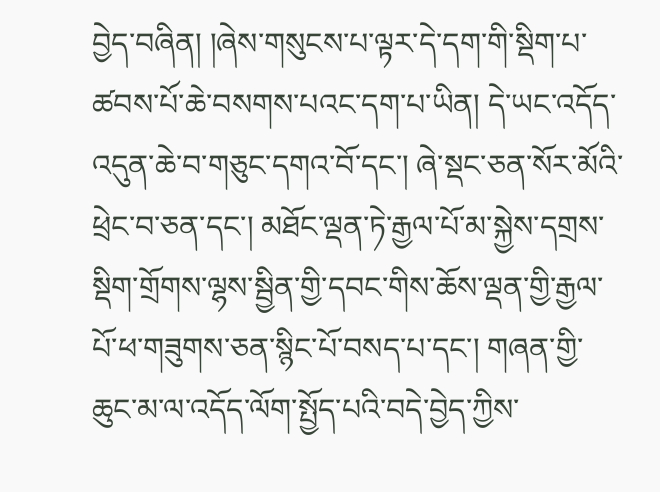བྱེད་བཞིན། །ཞེས་གསུངས་པ་ལྟར་དེ་དག་གི་སྡིག་པ་ཚབས་པོ་ཆེ་བསགས་པའང་དག་པ་ཡིན། དེ་ཡང་འདོད་འདུན་ཆེ་བ་གཅུང་དགའ་བོ་དང་། ཞེ་སྡང་ཅན་སོར་མོའི་ཕྲེང་བ་ཅན་དང་། མཐོང་ལྡན་ཏེ་རྒྱལ་པོ་མ་སྐྱེས་དགྲས་སྡིག་གྲོགས་ལྷས་སྦྱིན་གྱི་དབང་གིས་ཆོས་ལྡན་གྱི་རྒྱལ་པོ་ཕ་གཟུགས་ཅན་སྙིང་པོ་བསད་པ་དང་། གཞན་གྱི་ཆུང་མ་ལ་འདོད་ལོག་སྤྱོད་པའི་བདེ་བྱེད་ཀྱིས་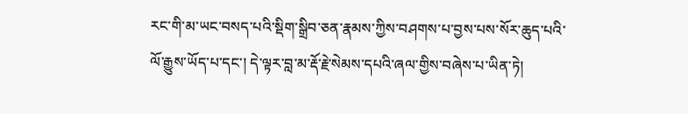རང་གི་མ་ཡང་བསད་པའི་སྡིག་སྒྲིབ་ཅན་རྣམས་ཀྱིས་བཤགས་པ་བྱས་པས་སོར་ཆུད་པའི་ལོ་རྒྱུས་ཡོད་པ་དང་། དེ་ལྟར་བླ་མ་རྡོ་རྗེ་སེམས་དཔའི་ཞལ་གྱིས་བཞེས་པ་ཡིན་ཏེ།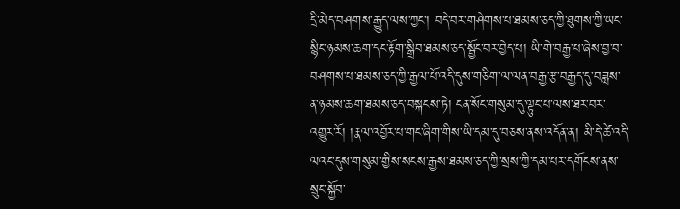དྲི་མེད་བཤགས་རྒྱུད་ལས་ཀྱང་། བདེ་བར་གཤེགས་པ་ཐམས་ཅད་ཀྱི་ཐུགས་ཀྱི་ཡང་སྙིང་ཉམས་ཆག་དང་རྟོག་སྒྲིབ་ཐམས་ཅད་སྦྱོང་བར་བྱེད་པ། ཡི་གེ་བརྒྱ་པ་ཞེས་བྱ་བ་བཤགས་པ་ཐམས་ཅད་ཀྱི་རྒྱལ་པོ་འདི་དུས་གཅིག་ལ་ལན་བརྒྱ་རྩ་བརྒྱད་དུ་བཟླས་ན་ཉམས་ཆག་ཐམས་ཅད་བསྐངས་ཏེ། ངན་སོང་གསུམ་དུ་ལྟུང་པ་ལས་ཐར་བར་འགྱུར་རོ། །རྣལ་འབྱོར་པ་གང་ཞིག་གིས་ཡི་དམ་དུ་བཅས་ནས་འདོན་ན། མི་དེ་ཚེ་འདི་ལའང་དུས་གསུམ་གྱིས་སངས་རྒྱས་ཐམས་ཅད་ཀྱི་སྲས་ཀྱི་དམ་པར་དགོངས་ནས་སྲུང་སྐྱོབ་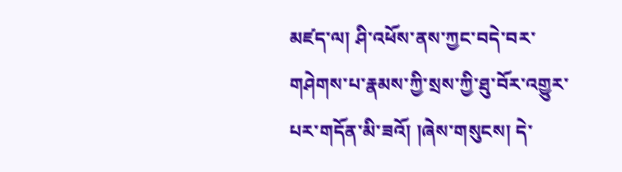མཛད་ལ། ཤི་འཕོས་ནས་ཀྱང་བདེ་བར་གཤེགས་པ་རྣམས་ཀྱི་སྲས་ཀྱི་ཐུ་བོར་འགྱུར་པར་གདོན་མི་ཟའོ། །ཞེས་གསུངས། དེ་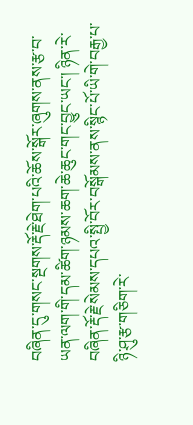བཞིན་དུ་གསང་སྔགས་རྡོ་རྗེ་ཐེག་པའི་ཆོས་སྒོར་ཞུགས་ནས་རྩ་བ་ཡན་ལག་གི་དམ་ཚིག་ཉམས་ཆག་ཆེ་ཆུང་གང་བྱུང་ཡང་། ཉིན་རེ་བཞིན་རྡོ་རྗེ་སེམས་དཔའ་སྤྱི་བོར་བསྒོམས་ནས་སྙིང་པོ་ཡི་གེ་བརྒྱ་པ་ཉི་ཤུ་རྩ་གཅིག་རེ་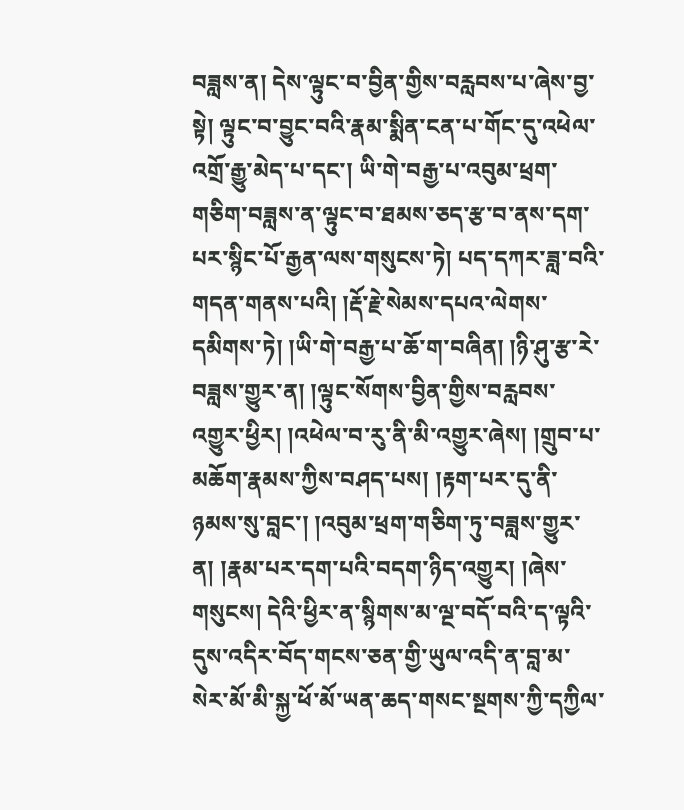བཟླས་ན། དེས་ལྟུང་བ་བྱིན་གྱིས་བརླབས་པ་ཞེས་བྱ་སྟེ། ལྟུང་བ་བྱུང་བའི་རྣམ་སྨིན་ངན་པ་གོང་དུ་འཕེལ་འགྲོ་རྒྱུ་མེད་པ་དང་། ཡི་གེ་བརྒྱ་པ་འབུམ་ཕྲག་གཅིག་བཟླས་ན་ལྟུང་བ་ཐམས་ཅད་རྩ་བ་ནས་དག་པར་སྙིང་པོ་རྒྱན་ལས་གསུངས་ཏེ། པད་དཀར་ཟླ་བའི་གདན་གནས་པའི། །རྡོ་རྗེ་སེམས་དཔའ་ལེགས་དམིགས་ཏེ། །ཡི་གེ་བརྒྱ་པ་ཆོ་ག་བཞིན། །ཉི་ཤུ་རྩ་རེ་བཟླས་གྱུར་ན། །ལྟུང་སོགས་བྱིན་གྱིས་བརླབས་འགྱུར་ཕྱིར། །འཕེལ་བ་རུ་ནི་མི་འགྱུར་ཞེས། །གྲུབ་པ་མཆོག་རྣམས་ཀྱིས་བཤད་པས། །རྟག་པར་དུ་ནི་ཉམས་སུ་བླང་། །འབུམ་ཕྲག་གཅིག་ཏུ་བཟླས་གྱུར་ན། །རྣམ་པར་དག་པའི་བདག་ཉིད་འགྱུར། །ཞེས་གསུངས། དེའི་ཕྱིར་ན་སྙིགས་མ་ལྔ་བདོ་བའི་ད་ལྟའི་དུས་འདིར་བོད་གངས་ཅན་གྱི་ཡུལ་འདི་ན་བླ་མ་སེར་མོ་མི་སྐྱ་ཕོ་མོ་ཡན་ཆད་གསང་སྔགས་ཀྱི་དཀྱིལ་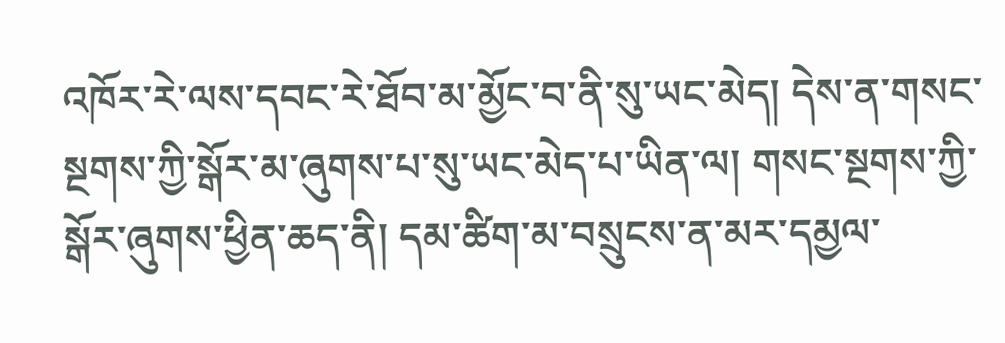འཁོར་རེ་ལས་དབང་རེ་ཐོབ་མ་མྱོང་བ་ནི་སུ་ཡང་མེད། དེས་ན་གསང་སྔགས་ཀྱི་སྒོར་མ་ཞུགས་པ་སུ་ཡང་མེད་པ་ཡིན་ལ། གསང་སྔགས་ཀྱི་སྒོར་ཞུགས་ཕྱིན་ཆད་ནི། དམ་ཚིག་མ་བསྲུངས་ན་མར་དམྱལ་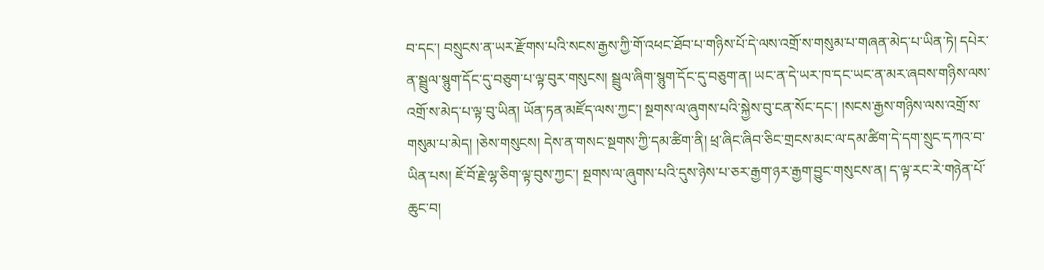བ་དང་། བསྲུངས་ན་ཡར་རྫོགས་པའི་སངས་རྒྱས་ཀྱི་གོ་འཕང་ཐོབ་པ་གཉིས་པོ་དེ་ལས་འགྲོ་ས་གསུམ་པ་གཞན་མེད་པ་ཡིན་ཏེ། དཔེར་ན་སྦྲུལ་སྙུག་དོང་དུ་བཅུག་པ་ལྟ་བུར་གསུངས། སྦྲུལ་ཞིག་སྙུག་དོང་དུ་བཅུག་ན། ཡང་ན་དེ་ཡར་ཁ་དང་ཡང་ན་མར་ཞབས་གཉིས་ལས་འགྲོ་ས་མེད་པ་ལྟ་བུ་ཡིན། ཡོན་ཏན་མཛོད་ལས་ཀྱང་། སྔགས་ལ་ཞུགས་པའི་སྐྱེས་བུ་ངན་སོང་དང་། །སངས་རྒྱས་གཉིས་ལས་འགྲོ་ས་གསུམ་པ་མེད། །ཅེས་གསུངས། དེས་ན་གསང་སྔགས་ཀྱི་དམ་ཚིག་ནི། ཕྲ་ཞིང་ཞིབ་ཅིང་གྲངས་མང་ལ་དམ་ཚིག་དེ་དག་སྲུང་དཀའ་བ་ཡིན་པས། ཇོ་བོ་རྗེ་ལྷ་ཅིག་ལྟ་བུས་ཀྱང་། སྔགས་ལ་ཞུགས་པའི་དུས་ཉེས་པ་ཅར་རྒྱག་ཉར་རྒྱག་བྱུང་གསུངས་ན། ད་ལྟ་རང་རེ་གཉེན་པོ་ཆུང་བ།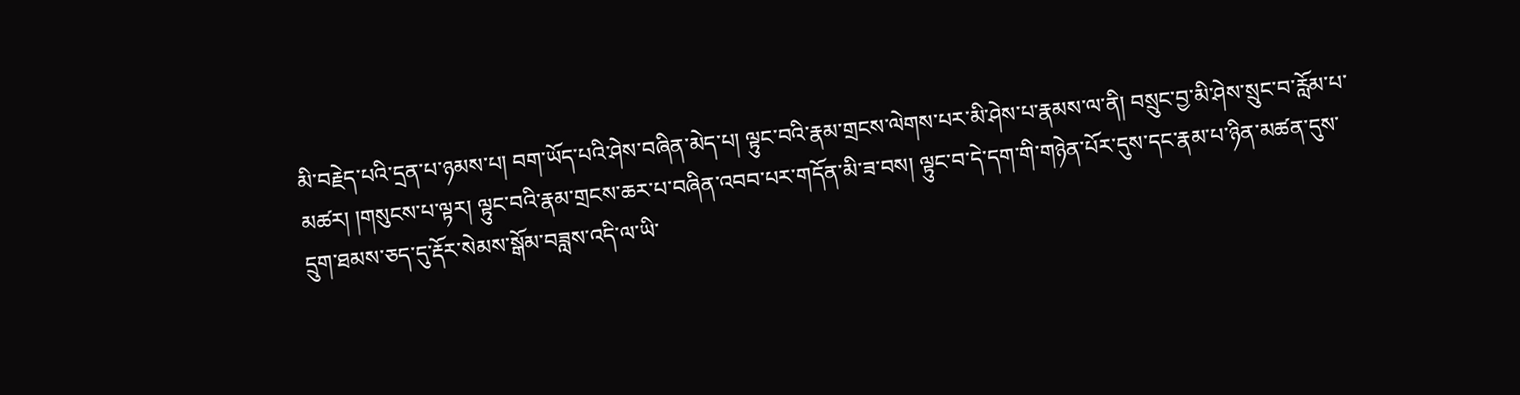མི་བརྗེད་པའི་དྲན་པ་ཉམས་པ། བག་ཡོད་པའི་ཤེས་བཞིན་མེད་པ། ལྟུང་བའི་རྣམ་གྲངས་ལེགས་པར་མི་ཤེས་པ་རྣམས་ལ་ནི། བསྲུང་བྱ་མི་ཤེས་སྲུང་བ་རློམ་པ་མཚར། །གསུངས་པ་ལྟར། ལྟུང་བའི་རྣམ་གྲངས་ཆར་པ་བཞིན་འབབ་པར་གདོན་མི་ཟ་བས། ལྟུང་བ་དེ་དག་གི་གཉེན་པོར་དུས་དང་རྣམ་པ་ཉིན་མཚན་དུས་དྲུག་ཐམས་ཅད་དུ་རྡོར་སེམས་སྒོམ་བཟླས་འདི་ལ་ཡི་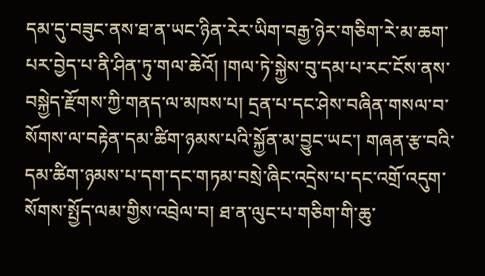དམ་དུ་བཟུང་ནས་ཐ་ན་ཡང་ཉིན་རེར་ཡིག་བརྒྱ་ཉེར་གཅིག་རེ་མ་ཆག་པར་བྱེད་པ་ནི་ཤིན་ཏུ་གལ་ཆེའོ། །གལ་ཏེ་སྐྱེས་བུ་དམ་པ་རང་ངོས་ནས་བསྐྱེད་རྫོགས་ཀྱི་གནད་ལ་མཁས་པ། དྲན་པ་དང་ཤེས་བཞིན་གསལ་བ་སོགས་ལ་བརྟེན་དམ་ཚིག་ཉམས་པའི་སྐྱོན་མ་བྱུང་ཡང་། གཞན་རྩ་བའི་དམ་ཚིག་ཉམས་པ་དག་དང་གཏམ་བསྲེ་ཞིང་འདྲེས་པ་དང་འགྲོ་འདུག་སོགས་སྤྱོད་ལམ་གྱིས་འབྲེལ་བ། ཐ་ན་ལུང་པ་གཅིག་གི་ཆུ་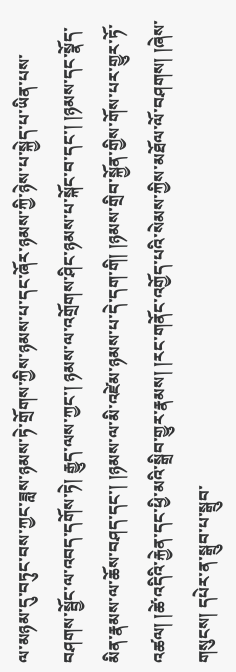ལ་མཉམ་དུ་བཏུང་བས་ཀྱང་ཟླས་ཉམས་ཏེ་གྲོགས་ཀྱིས་ཉམས་པ་དང་ཞོར་ཉམས་ཀྱི་ཉེས་པ་སྐྱེད་པ་ཡིན་པས་བཤགས་སྦྱོང་ལ་འབད་དགོས་ཏེ། རྒྱུད་ལས་ཀྱང་། ཉམས་ལ་འགྲོགས་ཤིང་ཉམས་པ་སྐོང་བ་དང་། །ཉམས་དང་སྣོད་མིན་རྣམས་ལ་ཆོས་བཤད་དང་། །ཉམས་ལ་མི་འཛེམ་ཉམས་པ་དེ་དག་གི། །ཉམས་གྲིབ་སྐྱོན་གྱིས་གོས་པར་གྱུར་ཏོ་འཚལ། །ཚེ་འདིའི་རྐྱེན་དང་ཕྱི་མའི་སྒྲིབ་གྱུར་རྣམས། །རང་གནོང་འགྱོད་པའི་སེམས་ཀྱིས་མཐོལ་ལོ་བཤགས། །ཞེས་གསུངས། དཔེར་ན་སྒྲུབ་པ་སྒྲུབ་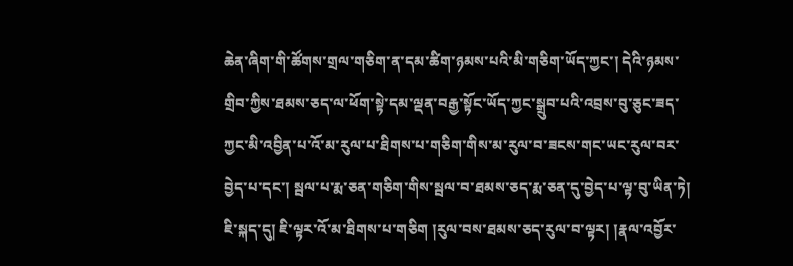ཆེན་ཞིག་གི་ཚོགས་གྲལ་གཅིག་ན་དམ་ཚིག་ཉམས་པའི་མི་གཅིག་ཡོད་ཀྱང་། དེའི་ཉམས་གྲིབ་ཀྱིས་ཐམས་ཅད་ལ་ཕོག་སྟེ་དམ་ལྡན་བརྒྱ་སྟོང་ཡོད་ཀྱང་སྒྲུབ་པའི་འབྲས་བུ་ཅུང་ཟད་ཀྱང་མི་འབྱིན་པ་འོ་མ་རུལ་པ་ཐིགས་པ་གཅིག་གིས་མ་རུལ་བ་ཟངས་གང་ཡང་རུལ་བར་བྱེད་པ་དང་། སྦལ་པ་རྨ་ཅན་གཅིག་གིས་སྦལ་བ་ཐམས་ཅད་རྨ་ཅན་དུ་བྱེད་པ་ལྟ་བུ་ཡིན་ཏེ། ཇི་སྐད་དུ། ཇི་ལྟར་འོ་མ་ཐིགས་པ་གཅིག །རུལ་བས་ཐམས་ཅད་རུལ་བ་ལྟར། །རྣལ་འབྱོར་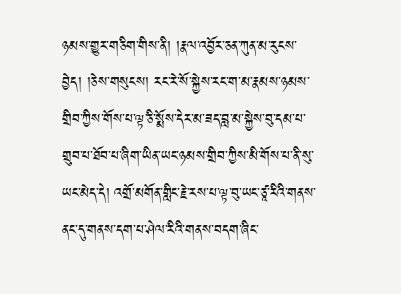ཉམས་གྱུར་གཅིག་གིས་ནི། །རྣལ་འབྱོར་ཅན་ཀུན་མ་རུངས་བྱེད། །ཅེས་གསུངས། རང་རེ་སོ་སྐྱེས་རང་ག་མ་རྣམས་ཉམས་གྲིབ་ཀྱིས་གོས་པ་ལྟ་ཅི་སྨོས་དེར་མ་ཟད་བླ་མ་སྐྱེས་བུ་དམ་པ་གྲུབ་པ་ཐོབ་པ་ཞིག་ཡིན་ཡང་ཉམས་གྲིབ་ཀྱིས་མི་གོས་པ་ནི་སུ་ཡང་མེད་དེ། འགྲོ་མགོན་གླིང་རྗེ་རས་པ་ལྟ་བུ་ཡང་ཙཱ་རིའི་གནས་ནང་དུ་གནས་དག་པ་ཤེལ་རིའི་གནས་བདག་ཞིང་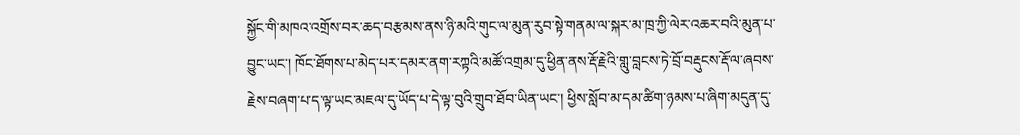སྐྱོང་གི་མཁའ་འགྲོས་བར་ཆད་བརྩམས་ནས་ཉི་མའི་གུང་ལ་མུན་རུབ་སྟེ་གནམ་ལ་སྐར་མ་ཁྲ་ཀྱི་ལེར་འཆར་བའི་མུན་པ་བྱུང་ཡང་། ཁོང་ཐོགས་པ་མེད་པར་དམར་ནག་རཀྟའི་མཚོ་འགྲམ་དུ་ཕྱིན་ནས་རྡོ་རྗེའི་གླུ་བླངས་ཏེ་བྲོ་བརྡུངས་རྡོ་ལ་ཞབས་རྗེས་བཞག་པ་ད་ལྟ་ཡང་མཇལ་དུ་ཡོད་པ་དེ་ལྟ་བུའི་གྲུབ་ཐོབ་ཡིན་ཡང་། ཕྱིས་སློབ་མ་དམ་ཚིག་ཉམས་པ་ཞིག་མདུན་དུ་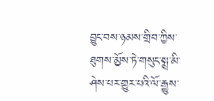བྱུང་བས་ཉམས་གྲིབ་ཀྱིས་ཐུགས་མྱོས་ཏེ་གསུང་སྨྲ་མི་ཤེས་པར་གྱུར་པའི་ལོ་རྒྱུས་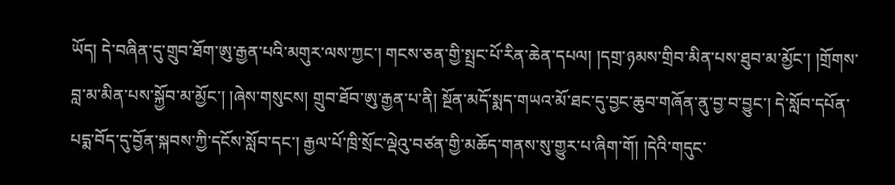ཡོད། དེ་བཞིན་དུ་གྲུབ་ཐོག་ཨུ་རྒྱན་པའི་མགུར་ལས་ཀྱང་། གངས་ཅན་གྱི་སྤྲང་པོ་རིན་ཆེན་དཔལ། །དགྲ་ཉམས་གྲིབ་མིན་པས་ཐུབ་མ་མྱོང་། །གྲོགས་བླ་མ་མིན་པས་སྐྱོབ་མ་མྱོང་། །ཞེས་གསུངས། གྲུབ་ཐོབ་ཨུ་རྒྱན་པ་ནི། སྔོན་མདོ་སྨད་གཡའ་མོ་ཐང་དུ་བྱང་ཆུབ་གཞོན་ནུ་བྱ་བ་བྱུང་། དེ་སློབ་དཔོན་པདྨ་བོད་དུ་བྱོན་སྐབས་ཀྱི་དངོས་སློབ་དང་། རྒྱལ་པོ་ཁྲི་སྲོང་ལྡེའུ་བཙན་གྱི་མཆོད་གནས་སུ་གྱུར་པ་ཞིག་གོ། །དེའི་གདུང་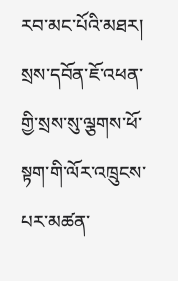རབ་མང་པོའི་མཐར། སྲས་དབོན་ཇོ་འཕན་གྱི་སྲས་སུ་ལྕགས་ཕོ་སྟག་གི་ལོར་འཁྲུངས་པར་མཚན་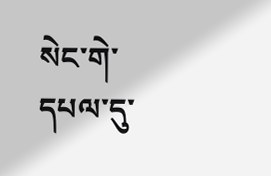སེང་གེ་དཔལ་དུ་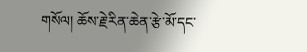གསོལ། ཆོས་རྗེ་རིན་ཆེན་རྩེ་མོ་དང་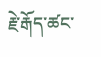རྗེ་རྒོད་ཚང་